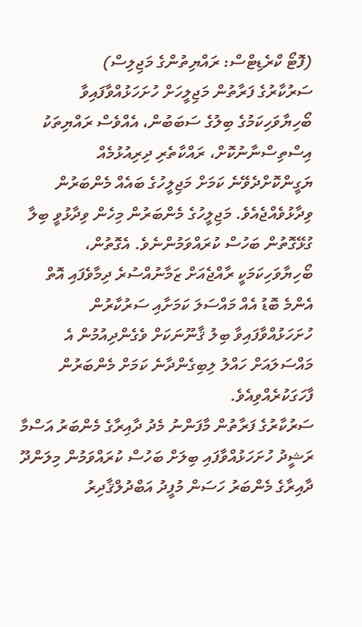(ފޮޓޯ ކްރެޑިޓްސް: ރައްޔިތުންގެ މަޖިލިސް)
ސަރުކާރުގެ ފަރާތުން މަޖިލީހަށް ހުށަހަޅުއްވާފައިވާ ބޯހިޔާވަހިކަމުގެ ބިލުގެ ސަބަބުން، އެއްވެސް ރައްޔިތަކު އިސްތިސްނާނުކޮށް، ރައްކާތެރި ދިރިއުޅުމެއް ޔަގީންކޮށްދެވޭނެ ކަމަށް މަޖިލީހުގެ ބައެއް މެންބަރުން ވިދާޅުވެއްޖެއެވެ. މަޖިލީހުގެ މެންބަރުން މިހެން ވިދާޅުވީ ބިލާ ގުޅޭގޮތުން ބަހުސް ކުރައްވަމުންނެވެ. އެގޮތުން، ބޯހިޔާވަހިކަމަކީ ރާއްޖެއަށް ޒަމާނުއްސުރެ ދިމާވެފައި އޮތް އެންމެ ބޮޑު އެއް މައްސަލަ ކަމަށާއި ސަރުކާރުން ހުށަހަޅުއްވާފައިވާ ބިލު ޤާނޫނަކަށް ވެގެންދިއުމުން އެ މައްސަލައަށް ހައްލު ލިބިގެންދާނެ ކަމަށް މެންބަރުން ފާހަގަކުރެއްވިއެވެ.
ސަރުކާރުގެ ފަރާތުން މާފަންނު މެދު ދާއިރާގެ މެންބަރު އަސްމާ ރަޝީދު ހުށަހަޅުއްވާފައި ބިލަށް ބަހުސް ކުރައްވަމުން މިލަންދޫ ދާއިރާގެ މެންބަރު ހަސަން މުފީދު އަބްދުލްޤާދިރު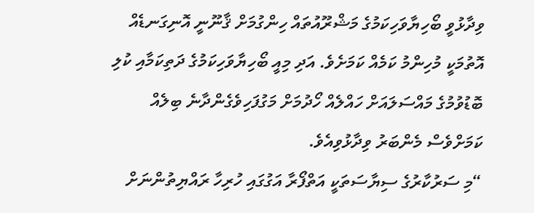ވިދާޅުވީ ބޯހިޔާވަހިކަމުގެ މަޝްރޫއުތައް ހިންގުމަށް ޤާނޫނީ އޮނިގަނޑެއް އޮތުމަކީ މުހިންމު ކަމެއް ކަމަށެވެ. އަދި މިއީ ބޯހިޔާވަހިކަމުގެ ދަތިކަމާއި ކުލި ބޮޑުވުމުގެ މައްސަލައަށް ހައްލެއް ހޯދުމަށް މަގުފަހިވެގެންދާނެ ބިލެއް ކަމަށްވެސް މެންބަރު ވިދާޅުވިއެވެ.
“މި ސަރުކާރުގެ ސިޔާސަތަކީ އަތްފޯރާ އަގުގައި ހުރިހާ ރައްޔިތުންނަށް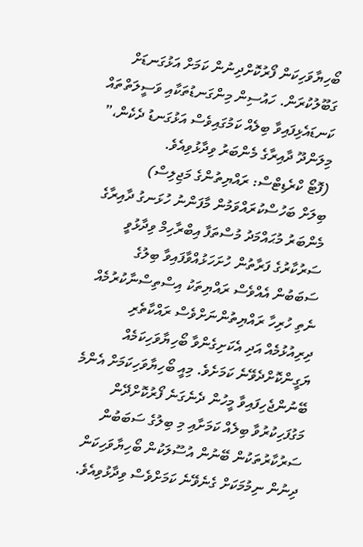ބޯހިޔާވަހިކަން ފޯރުކޮށްދިނުން ކަމަށް އަޅުގަނޑަށް ގަބޫލުކުރަން. ހައުސިން މިންގަނޑުތަކާއި ވަސީލަތްތައް ކަނޑައެޅިފައިވާ ބިލެއް ކަމުގައިވެސް އަޅުގަނޑު ދެކެން،” މިލަންދޫ ދާއިރާގެ މެންބަރު ވިދާޅުވިއެވެ.
(ފޮޓޯ ކްރެޑިޓްސް: ރައްޔިތުންގެ މަޖިލިސް)
ބިލަށް ބަހުސްކުރައްވަމުން މާފަންނު ހުޅަނގު ދާއިރާގެ މެންބަރު މުޙައްމަދު މުސްތަފާ އިބްރާހިމް ވިދާޅުވީ ސަރުކާރުގެ ފަރާތުން ހުށަހަޅުއްވާފައިވާ ބިލުގެ ސަބަބުން އެއްވެސް ރައްޔިތަކު އިސްތިސްނާކުރުމެއް ނެތި ހުރިހާ ރައްޔިތުންނަށްވެސް ރައްކާތެރި ދިރިއުޅުމެއް އަދި އެކަށިގެންވާ ބޯހިޔާވަހިކަމެއް ޔަގީންކޮށްދެވޭނެ ކަމަށެވެ. މިއީ ބޯހިޔާވަހިކަމަށް އެންމެ ބޭނުންޖެހިފައިވާ މީހުން ދެނެގަނެ ފޯރުކޮށްދޭން މަގުފަހިކުރުވާ ބިލެއް ކަމަށާއި މި ބިލުގެ ސަބަބުން ސަރުކާރުތަކުން ބޭނުން އުސޫލަކުން ބޯހިޔާވަހިކަން ދިނުން ނިމުމަކަށް ގެނެވޭނެ ކަމަށްވެސް ވިދާޅުވިއެވެ.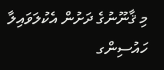މި ޤާނޫނުގެ ދަށުން އެކުލަވައިލާ ހައުސިންގ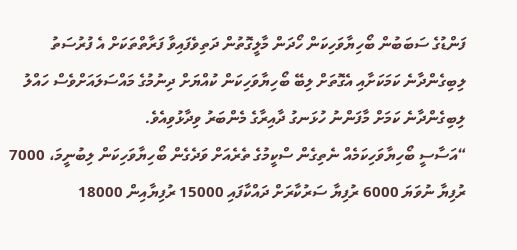ފަންޑުގެ ސަބަބުން ބޯހިޔާވަހިކަން ހޯދަން މާލީގޮތުން ދަތިވެފައިވާ ފަރާތްތަކަށް އެ ފުރުސަތު ލިބިގެންދާނެ ކަމަކަށާއި އެގޮތަށް ލިބޭ ބޯހިޔާވަހިކަން ކުއްޔަށް ދިނުމުގެ މައްސަލައަށްވެސް ހައްލު ލިބިގެންދާނެ ކަމަށް މާފަންނު ހުޅަނގު ދާއިރާގެ މެންބަރު ވިދާޅުވިއެވެ.
“އަސާސީ ބޯހިޔާވަހިކަމެއް ނެތިގެން ސްކީމުގެ ތެރެއަށް ވަދެގެން ބޯހިޔާވަހިކަން ލިބުނީމަ، 7000 ރުފިޔާ ނުވަޔަ 6000 ރުފިޔާ ސަރުކާރަށް ދައްކާފައި 15000 ރުފިޔާއިން 18000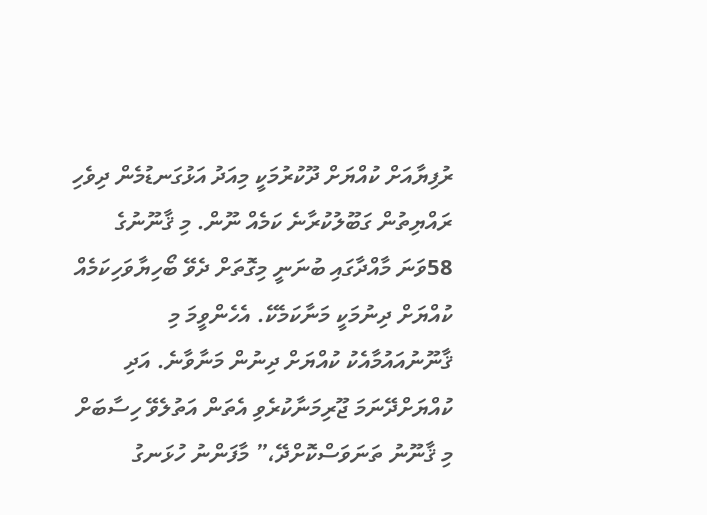ރުފިޔާއަށް ކުއްޔަށް ދޫކުރުމަކީ މިއަދު އަޅުގަނޑުމެން ދިވެހި ރައްޔިތުން ގަބޫލުކުރާނެ ކަމެއް ނޫން. މި ޤާނޫނުގެ 58ވަނަ މާއްދާގައި ބުނަނީ މިގޮތަށް ދެވޭ ބޯހިޔާވަހިކަމެއް ކުއްޔަށް ދިނުމަކީ މަނާކަމެކޭ. އެހެންވީމަ މި ޤާނޫނުއައުމާއެކު ކުއްޔަށް ދިނުން މަނާވާނެ. އަދި ކުއްޔަށްދޭނަމަ ޖޫރިމަނާކުރެވި އެތަން އަތުލެވޭ ހިސާބަށް މި ޤާނޫނު ތަނަވަސްކޮށްދޭ،” މާފަންނު ހުޅަނގު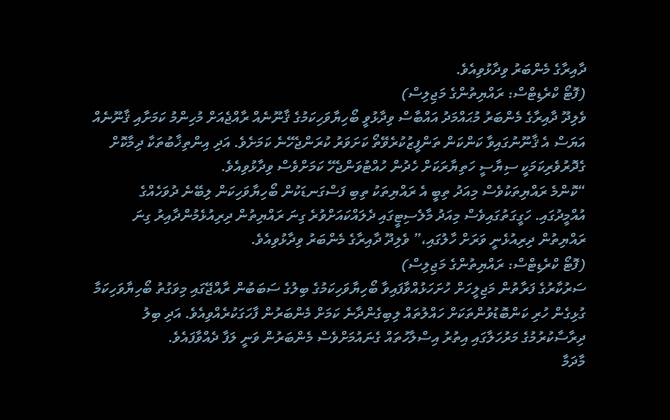ދާއިރާގެ މެންބަރު ވިދާޅުވިއެވެ.
(ފޮޓޯ ކްރެޑިޓްސް: ރައްޔިތުންގެ މަޖިލިސް)
ވެލިދޫ ދާއިރާގެ މެންބަރު މުޙައްމަދު އައްބާސް ވިދާޅުވީ ބޯހިޔާވަހިކަމުގެ ޤާނޫނެއް ރާއްޖެއަށް މުހިންމު ކަމަށާއި ޤާނޫނެއް އަޔަސް އެ ޤާނޫނުގައިވާ ކަންކަން ތަންފީޒުކުރެވޭތޯ ކަށަވަރު ކުރަންޖެހޭނެ ކަމަށެވެ. އަދި އިންތިޚާބުތަކާ ދިމާކޮށް ގެދޮރުވެރިކަމަކީ ސިޔާސީ ހަތިޔާރަކަށް ހެދުން ހުއްޓުވަންޖެހޭ ކަމަށްވެސް ވިދާޅުވިއެވެ.
“ކޮންމެ ރައްޔިތަކުވެސް މިއަދު ތިބީ އެ ރައްޔިތަކު ތިބި ފަސްގަނޑަކުން ބޯހިޔާވަހިކަން ލިބޭނެ ދުވަހެއްގެ އުއްމީދުގައި. ހަގީގަތުގައިވެސް މިއަދު މާލެސިޓީގައި ދެލައްކައަށްވުރެ ގިނަ ރައްޔިތުން ދިރިއުޅެމުންދާއިރު ގިނަ ރައްޔިތުން ދިރިއުޅެނީ ވަރަށް ހާލުގައި،” ވެލިދޫ ދާއިރާގެ މެންބަރު ވިދާޅުވިއެވެ.
(ފޮޓޯ ކްރެޑިޓްސް: ރައްޔިތުންގެ މަޖިލިސް)
ސަރުކާރުގެ ފަރާތުން މަޖިލީހަށް ހުށަހަޅުއްވާފައިވާ ބޯހިޔާވަހިކަމުގެ ބިލުގެ ސަބަބުން ރާއްޖޭގައި މިވަގުތު ބޯހިޔާވަހިކަމާ ގުޅިގެން ހުރި ކަންބޮޑުވުންތަކަށް ހައްލުތައް ލިބިގެންދާނެ ކަމަށް މެންބަރުން ފާހަގަކުރެއްވިއެވެ. އަދި ބިލު ދިރާސާކުރުމުގެ މަރުހަލާގައި އިތުރު އިސްލާހުތައް ގެނައުމަށްވެސް މެންބަރުން ވަނީ ލަފާ ދެއްވާފައެވެ.
މާދަމާ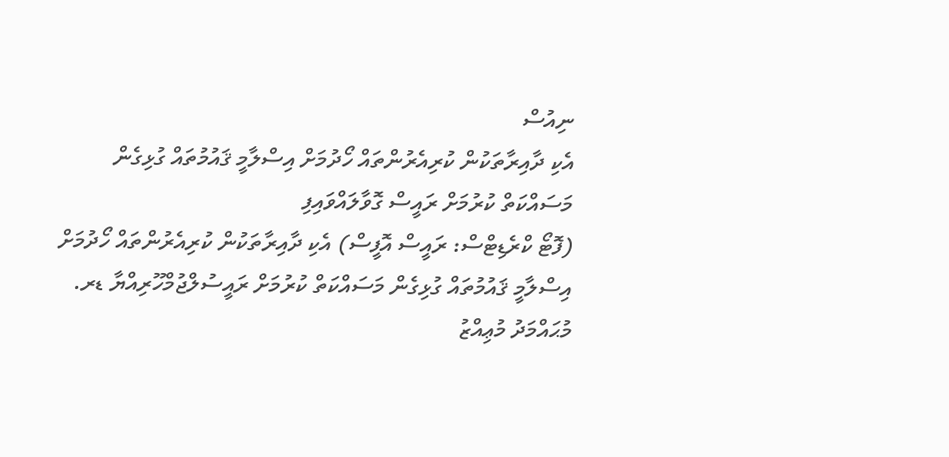ނިއުސް
އެކި ދާއިރާތަކުން ކުރިއެރުންތައް ހޯދުމަށް އިސްލާމީ ޤައުމުތައް ގުޅިގެން މަސައްކަތް ކުރުމަށް ރައީސް ގޮވާލައްވައިފި
(ފޮޓޯ ކްރެޑިޓްސް: ރައީސް އޮފީސް) އެކި ދާއިރާތަކުން ކުރިއެރުންތައް ހޯދުމަށް އިސްލާމީ ޤައުމުތައް ގުޅިގެން މަސައްކަތް ކުރުމަށް ރައީސުލްޖުމްހޫރިއްޔާ ޑރ. މުޙައްމަދު މުޢިއްޒު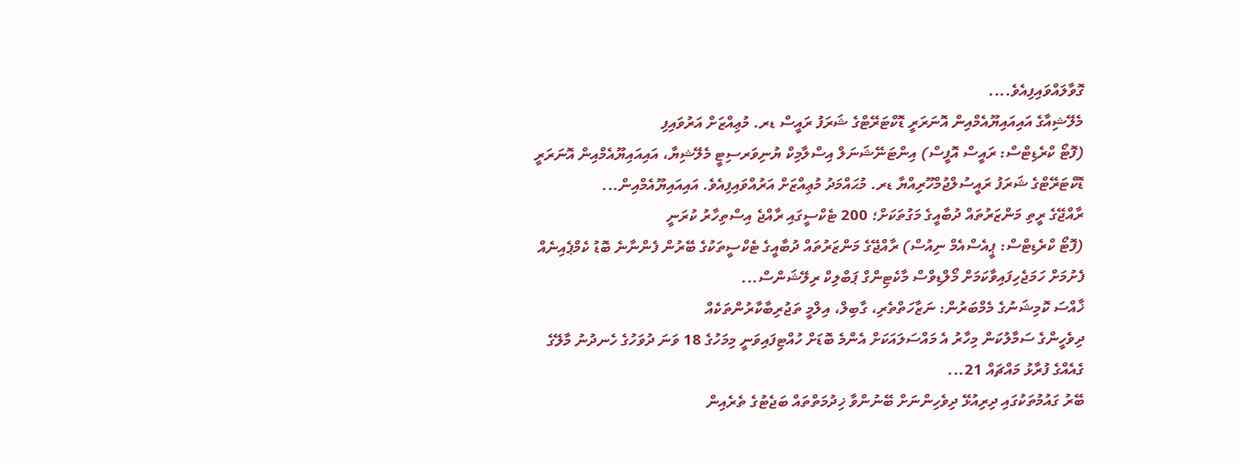ގޮވާލައްވައިފިއެވެ....
މެލޭޝިއާގެ އައިއައިޔޫއެމްއިން އޮނަރަރީ ޑޮކްޓަރޭޓްގެ ޝަރަފު ރައީސް ޑރ. މުޢިއްޒަށް އަރުވައިފި
(ފޮޓޯ ކްރެޑިޓްސް: ރައީސް އޮފީސް) އިންޓަނޭޝަނަލް އިސްލާމިކް ޔުނިވަރސިޓީ މެލޭޝިޔާ، އައިއައިޔޫއެމްއިން އޮނަރަރީ ޑޮކްޓަރޭޓްގެ ޝަރަފު ރައީސުލްޖުމްހޫރިއްޔާ ޑރ. މުޙައްމަދު މުޢިއްޒަށް އަރުއްވައިފިއެވެ. އައިއައިޔޫއެމްއިން...
ރާއްޖޭގެ ރީތި މަންޒަރުތައް ދުބާއީގެ މަގުތަކަށް؛ 200 ޓެކްސީގައި ރާއްޖެ އިސްތިހާރު ކުރަނީ
(ފޮޓޯ ކްރެޑިޓްސް: ޕީއެސްއެމް ނިއުސް) ރާއްޖޭގެ މަންޒަރުތައް ދުބާއީގެ ޓެކްސީތަކުގެ ބޭރުން ފެންނާނެ ބޮޑު ކެމްޕެއިނެއް ފެށުމަށް ހަމަޖެހިފައިވާކަމަށް މޯލްޑިވްސް މާކެޓިންގް ޕަބްލިކް ރިލޭޝަންސް...
ޚާއްސަ ކޮމިޝަނުގެ މެމްބަރުން: ނަޒާހަތްތެރި، ގާބިލް، އިލްމީ ތަޖުރިބާކާރުންތަކެއް
ދިވެހީންގެ ސަމާލުކަން މިހާރު އެ މައްސަލައަކަށް އެންމެ ބޮޑަށް ހުއްޓިފައިވަނީ މިމަހުގެ 18 ވަނަ ދުވަހުގެ ހެނދުނު މާލޭގެ ގެއެއްގެ ފުރާޅު މައްޗައް 21...
ބޭރު ގައުމުތަކުގައި ދިރިއުޅޭ ދިވެހިންނަށް ބޭނުންވާ ޚިދުމަތްތައް ބަޖެޓުގެ ތެރެއިން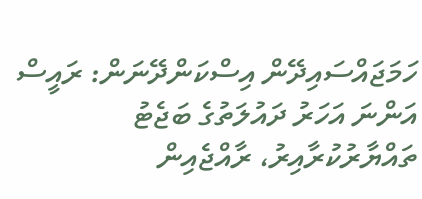ހަމަޖައްސައިދޭން އިސްކަންދޭނަން: ރައީސް
އަންނަ އަހަރު ދައުލަތުގެ ބަޖެޓު ތައްޔާރުކުރާއިރު، ރާއްޖެއިން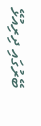ބޭރުގައި ދިރިއުޅޭ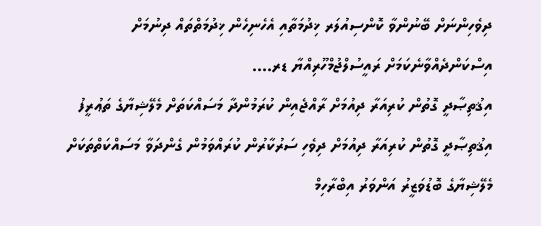ދިވެހިންނަށް ބޭނުންވާ ކޮންސިއުލަރ ޚިދުމަތާއި އެހެނިހެން ޚިދުމަތްތައް ދިނުމަށް އިސްކަންދެއްވާނެކަމަށް ރައީސުލްޖުމްހޫރިއްޔާ ޑރ....
އިޤުތިޞާދީ ގޮތުން ކުރިއަރާ ދިއުމަށް ރާއްޖެއިން ކުރަމުންދާ މަސައްކަތަށް މެލޭޝިޔާގެ ތަޢުރީފު
އިޤުތިޞާދީ ގޮތުން ކުރިއަރާ ދިއުމަށް ދިވެހި ސަރުކާރުން ކުރައްވަމުން ގެންދަވާ މަސައްކަތްތަކަށް މެލޭޝިޔާގެ ބޮޑުވަޒީރު އަންވަރު އިބްރާހިމް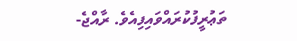ތަޢުރީފުކުރައްވައިފިއެވެ. ރާއްޖެ-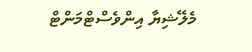މެލޭޝިޔާ އިންވެސްޓްމަންޓް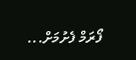ފޯރަމް ފެށުމަށް...